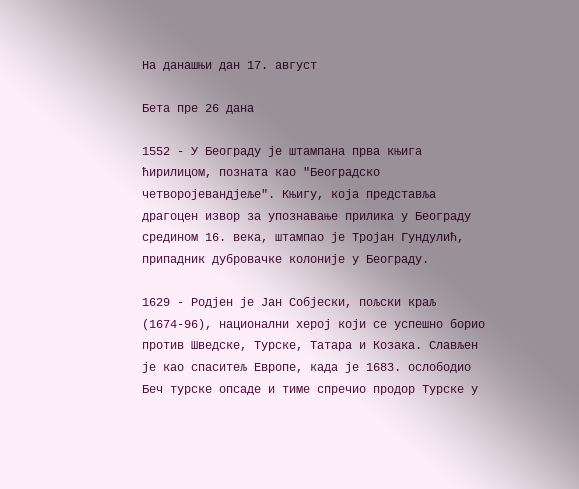На данашњи дан 17. август

Бета пре 26 дана

1552 - У Београду је штампана прва књига ћирилицом, позната као "Београдско четворојевандјеље". Књигу, која представља драгоцен извор за упознавање прилика у Београду средином 16. века, штампао је Тројан Гундулић, припадник дубровачке колоније у Београду.

1629 - Родјен је Јан Собјески, пољски краљ (1674-96), национални херој који се успешно борио против Шведске, Турске, Татара и Козака. Слављен је као спаситељ Европе, када је 1683. ослободио Беч турске опсаде и тиме спречио продор Турске у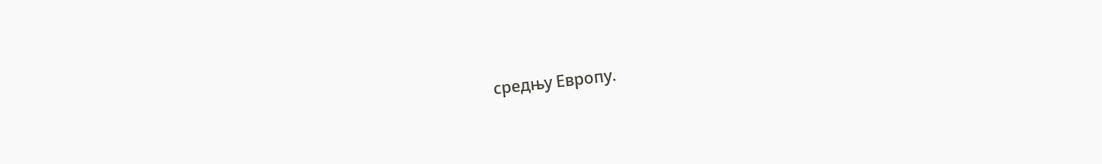средњу Европу.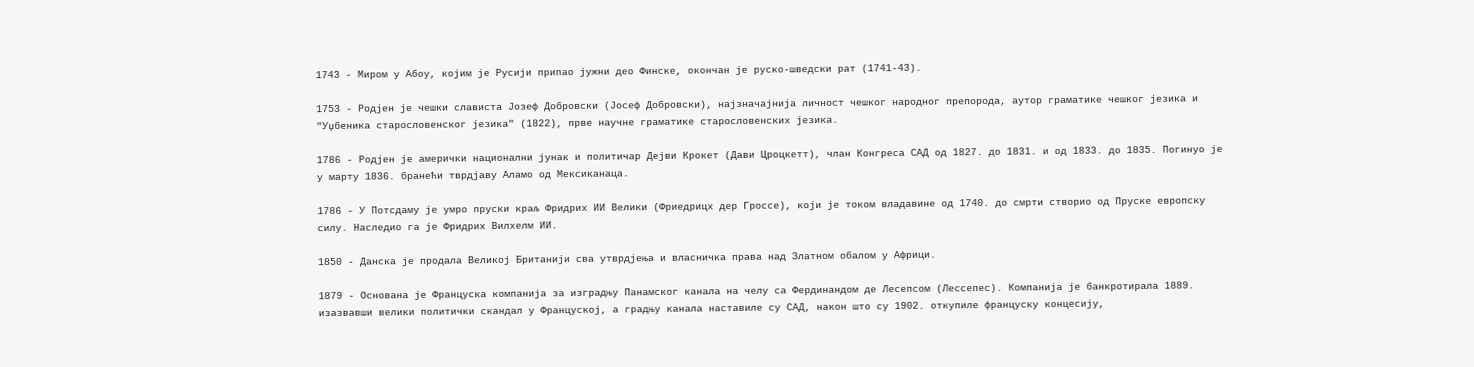1743 - Миром у Абоу, којим је Русији припао јужни део Финске, окончан је руско-шведски рат (1741-43).

1753 - Родјен је чешки слависта Јозеф Добровски (Јосеф Добровски), најзначајнија личност чешког народног препорода, аутор граматике чешког језика и "Уџбеника старословенског језика" (1822), прве научне граматике старословенских језика.

1786 - Родјен је амерички национални јунак и политичар Дејви Крокет (Дави Цроцкетт), члан Конгреса САД од 1827. до 1831. и од 1833. до 1835. Погинуо је у марту 1836. бранећи тврдјаву Аламо од Мексиканаца.

1786 - У Потсдаму је умро пруски краљ Фридрих ИИ Велики (Фриедрицх дер Гроссе), који је током владавине од 1740. до смрти створио од Пруске европску силу. Наследио га је Фридрих Вилхелм ИИ.

1850 - Данска је продала Великој Британији сва утврдјења и власничка права над Златном обалом у Африци.

1879 - Основана је Француска компанија за изградњу Панамског канала на челу са Фердинандом де Лесепсом (Лессепес). Компанија је банкротирала 1889. изазвавши велики политички скандал у Француској, а градњу канала наставиле су САД, након што су 1902. откупиле француску концесију,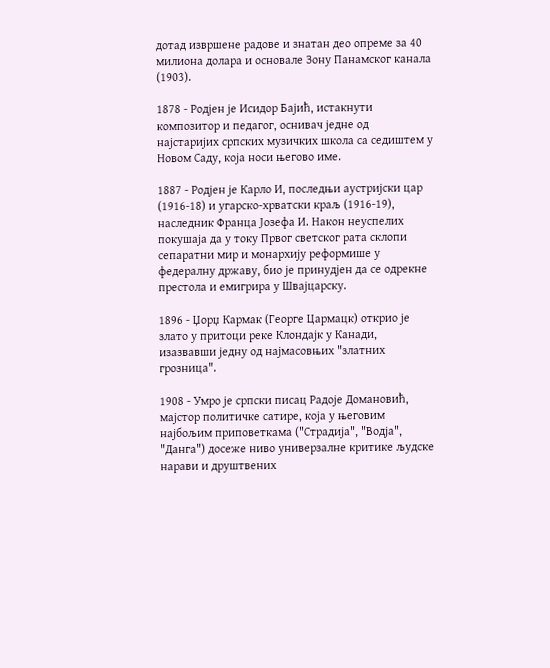дотад извршене радове и знатан део опреме за 40 милиона долара и основале Зону Панамског канала (1903).

1878 - Родјен је Исидор Бајић, истакнути композитор и педагог, оснивач једне од најстаријих српских музичких школа са седиштем у Новом Саду, која носи његово име.

1887 - Родјен је Карло И, последњи аустријски цар (1916-18) и угарско-хрватски краљ (1916-19), наследник Франца Јозефа И. Након неуспелих покушаја да у току Првог светског рата склопи сепаратни мир и монархију реформише у федералну државу, био је принудјен да се одрекне престола и емигрира у Швајцарску.

1896 - Џорџ Кармак (Георге Цармацк) открио је злато у притоци реке Клондајк у Канади, изазвавши једну од најмасовњих "златних грозница".

1908 - Умро је српски писац Радоје Домановић, мајстор политичке сатире, која у његовим најбољим приповеткама ("Страдија", "Водја", "Данга") досеже ниво универзалне критике људске нарави и друштвених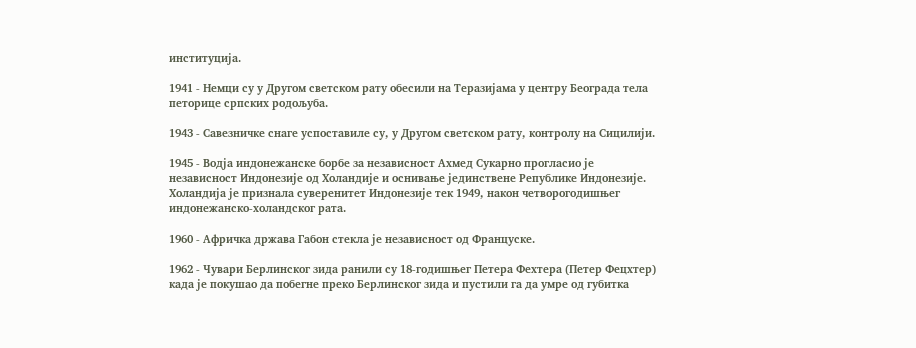институција.

1941 - Немци су у Другом светском рату обесили на Теразијама у центру Београда тела петорице српских родољуба.

1943 - Савезничке снаге успоставиле су, у Другом светском рату, контролу на Сицилији.

1945 - Водја индонежанске борбе за независност Ахмед Сукарно прогласио је независност Индонезије од Холандије и оснивање јединствене Републике Индонезије. Холандија је признала суверенитет Индонезије тек 1949, након четворогодишњег индонежанско-холандског рата.

1960 - Афричка држава Габон стекла је независност од Француске.

1962 - Чувари Берлинског зида ранили су 18-годишњег Петера Фехтера (Петер Фецхтер) када је покушао да побегне преко Берлинског зида и пустили га да умре од губитка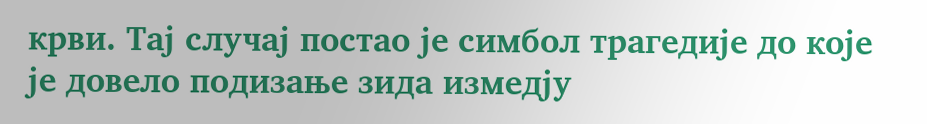крви. Тај случај постао је симбол трагедије до које је довело подизање зида измедју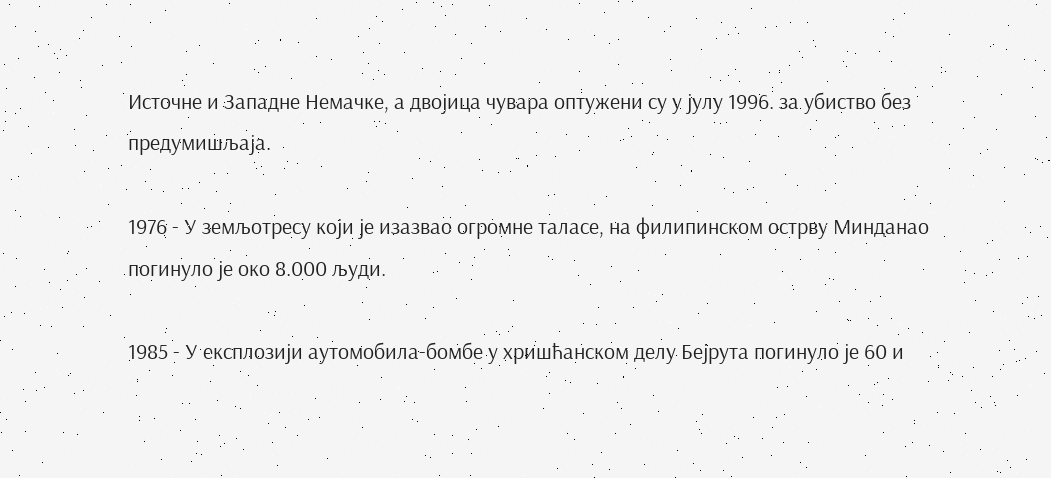Источне и Западне Немачке, а двојица чувара оптужени су у јулу 1996. за убиство без предумишљаја.

1976 - У земљотресу који је изазвао огромне таласе, на филипинском острву Минданао погинуло је око 8.000 људи.

1985 - У експлозији аутомобила-бомбе у хришћанском делу Бејрута погинуло је 60 и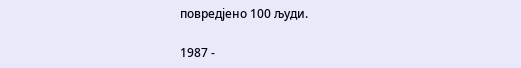повредјено 100 људи.

1987 -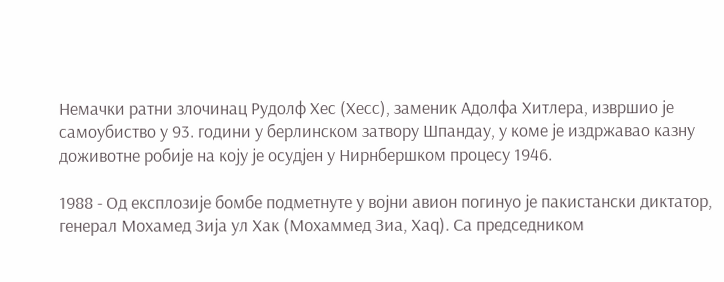Немачки ратни злочинац Рудолф Хес (Хесс), заменик Адолфа Хитлера, извршио је самоубиство у 93. години у берлинском затвору Шпандау, у коме је издржавао казну доживотне робије на коју је осудјен у Нирнбершком процесу 1946.

1988 - Од експлозије бомбе подметнуте у војни авион погинуо је пакистански диктатор, генерал Мохамед Зија ул Хак (Мохаммед Зиа, Хаq). Са председником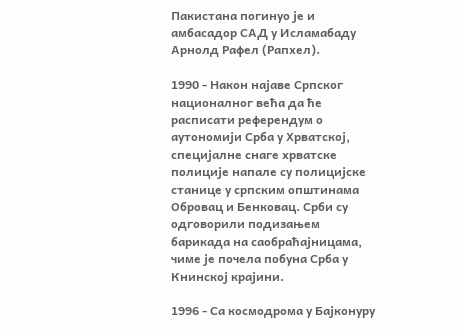Пакистана погинуо је и амбасадор САД у Исламабаду Арнолд Рафел (Рапхел).

1990 - Након најаве Српског националног већа да ће расписати референдум о аутономији Срба у Хрватској, специјалне снаге хрватске полиције напале су полицијске станице у српским општинама Обровац и Бенковац. Срби су одговорили подизањем барикада на саобраћајницама, чиме је почела побуна Срба у Книнској крајини.

1996 - Са космодрома у Бајконуру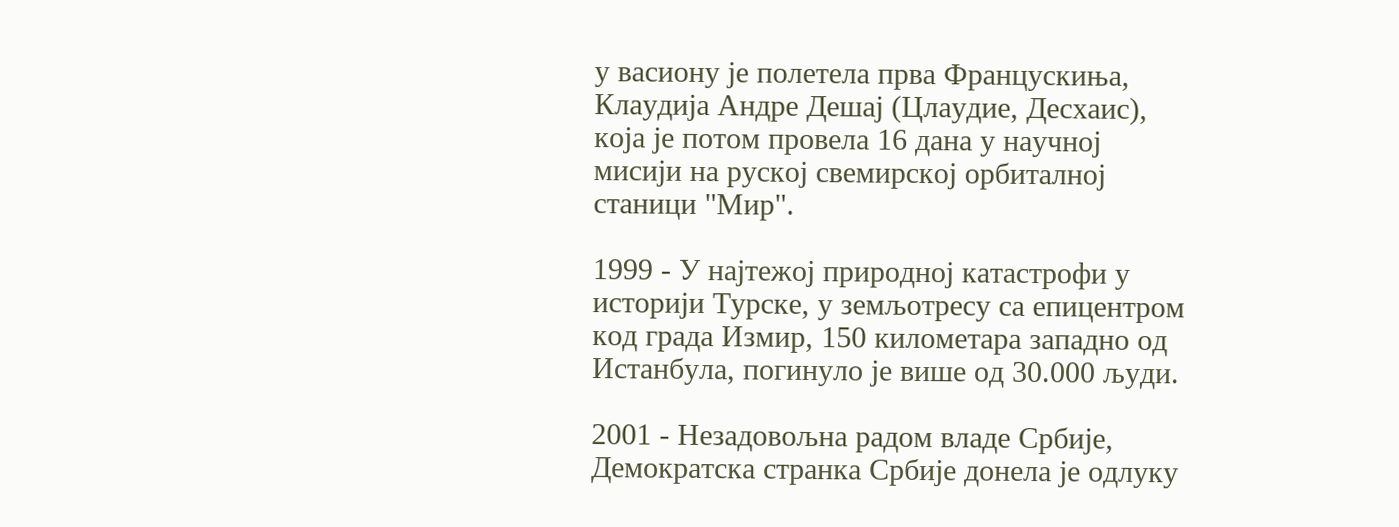у васиону је полетела прва Францускиња, Клаудија Андре Дешај (Цлаудие, Десхаис), која је потом провела 16 дана у научној мисији на руској свемирској орбиталној станици "Мир".

1999 - У најтежој природној катастрофи у историји Турске, у земљотресу са епицентром код града Измир, 150 километара западно од Истанбула, погинуло је више од 30.000 људи.

2001 - Незадовољна радом владе Србије, Демократска странка Србије донела је одлуку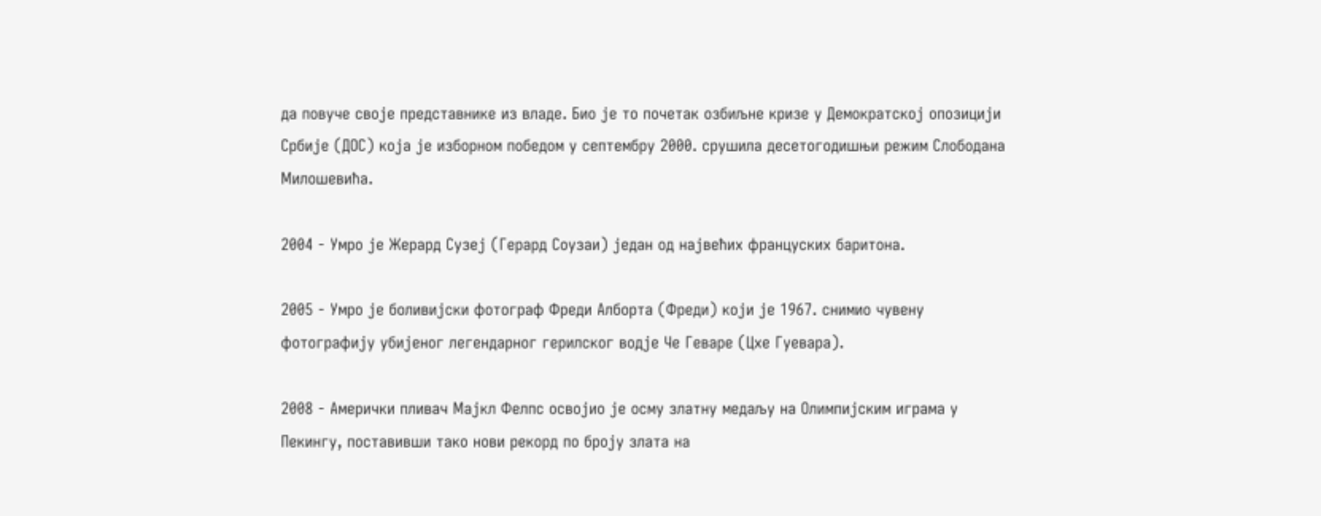да повуче своје представнике из владе. Био је то почетак озбиљне кризе у Демократској опозицији Србије (ДОС) која је изборном победом у септембру 2000. срушила десетогодишњи режим Слободана Милошевића.

2004 - Умро је Жерард Сузеј (Герард Соузаи) један од највећих француских баритона.

2005 - Умро је боливијски фотограф Фреди Алборта (Фреди) који је 1967. снимио чувену фотографију убијеног легендарног герилског водје Че Геваре (Цхе Гуевара).

2008 - Амерички пливач Мајкл Фелпс освојио је осму златну медаљу на Олимпијским играма у Пекингу, поставивши тако нови рекорд по броју злата на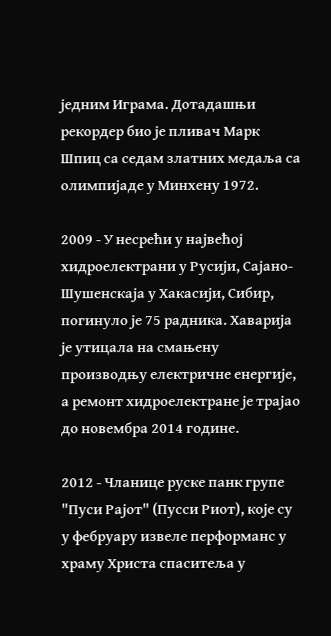једним Играма. Дотадашњи рекордер био је пливач Марк Шпиц са седам златних медаља са олимпијаде у Минхену 1972.

2009 - У несрећи у највећој хидроелектрани у Русији, Сајано-Шушенскаја у Хакасији, Сибир, погинуло је 75 радника. Хаварија је утицала на смањену производњу електричне енергије, а ремонт хидроелектране је трајао до новембра 2014 године.

2012 - Чланице руске панк групе "Пуси Рајот" (Пусси Риот), које су у фебруару извеле перформанс у храму Христа спаситеља у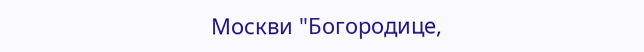Москви "Богородице,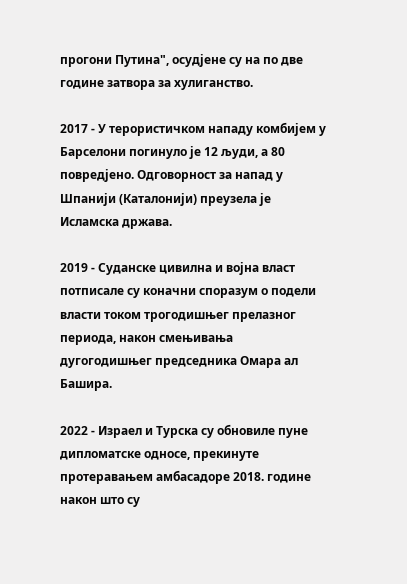прогони Путина", осудјене су на по две године затвора за хулиганство.

2017 - У терористичком нападу комбијем у Барселони погинуло је 12 људи, а 80 повредјено. Одговорност за напад у Шпанији (Каталонији) преузела је Исламска држава.

2019 - Суданске цивилна и војна власт потписале су коначни споразум о подели власти током трогодишњег прелазног периода, након смењивања дугогодишњег председника Омара ал Башира.

2022 - Израел и Турска су обновиле пуне дипломатске односе, прекинуте протеравањем амбасадоре 2018. године након што су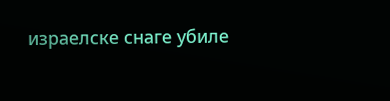израелске снаге убиле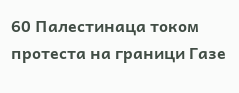60 Палестинаца током протеста на граници Газе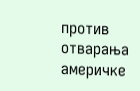против отварања америчке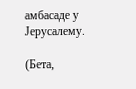амбасаде у Јерусалему.

(Бета,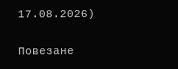17.08.2026)

Повезане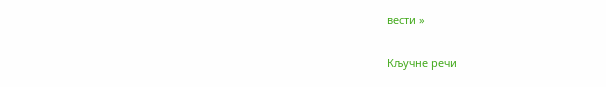вести »

Кључне речи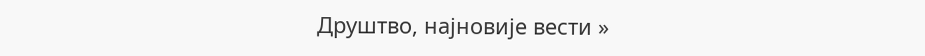Друштво, најновије вести »